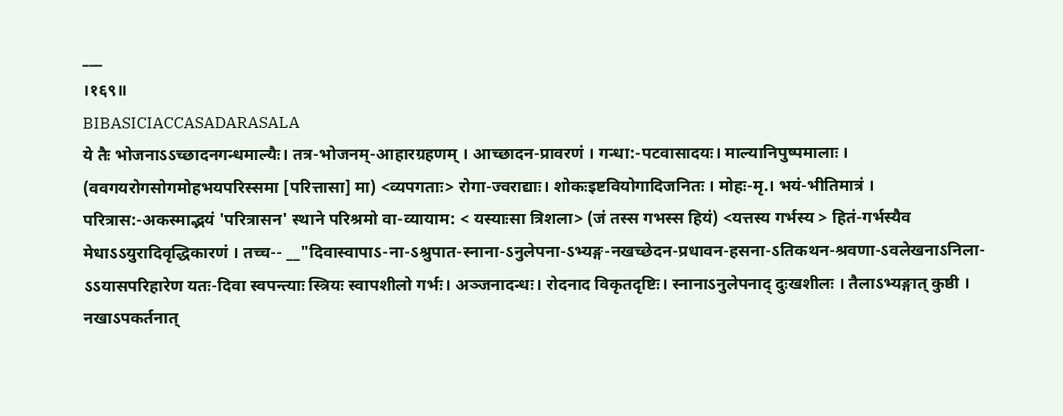___
।१६९॥
BIBASICIACCASADARASALA
ये तैः भोजनाऽऽच्छादनगन्धमाल्यैः। तत्र-भोजनम्-आहारग्रहणम् । आच्छादन-प्रावरणं । गन्धा:-पटवासादयः। माल्यानिपुष्पमालाः । (ववगयरोगसोगमोहभयपरिस्समा [परित्तासा] मा) <व्यपगताः> रोगा-ज्वराद्याः। शोकःइष्टवियोगादिजनितः । मोहः-मृ.। भयं-भीतिमात्रं । परित्रास:-अकस्माद्भयं 'परित्रासन' स्थाने परिश्रमो वा-व्यायाम: < यस्याःसा त्रिशला> (जं तस्स गभस्स हियं) <यत्तस्य गर्भस्य > हितं-गर्भस्यैव मेधाऽऽयुरादिवृद्धिकारणं । तच्च-- __"दिवास्वापाऽ-ना-ऽश्रुपात-स्नाना-ऽनुलेपना-ऽभ्यङ्ग-नखच्छेदन-प्रधावन-हसना-ऽतिकथन-श्रवणा-ऽवलेखनाऽनिला-ऽऽयासपरिहारेण यतः-दिवा स्वपन्त्याः स्त्रियः स्वापशीलो गर्भः। अञ्जनादन्धः। रोदनाद विकृतदृष्टिः। स्नानाऽनुलेपनाद् दुःखशीलः । तैलाऽभ्यङ्गात् कुष्ठी । नखाऽपकर्तनात्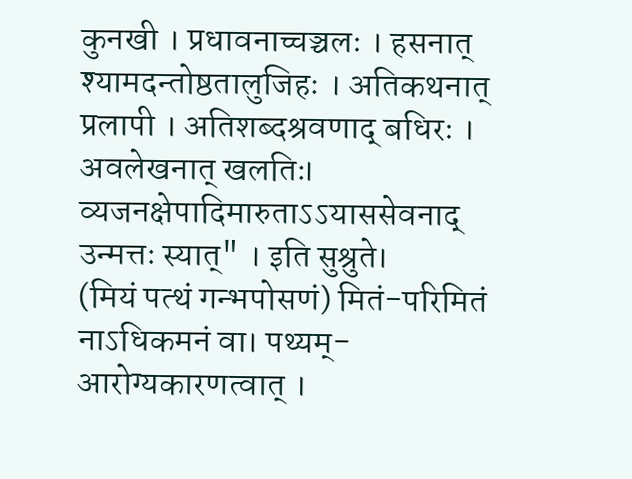कुनखी । प्रधावनाच्चञ्चलः । हसनात् श्यामदन्तोष्ठतालुजिहः । अतिकथनात् प्रलापी । अतिशब्दश्रवणाद् बधिरः । अवलेखनात् खलतिः। व्यजनक्षेपादिमारुताऽऽयाससेवनाद् उन्मत्तः स्यात्" । इति सुश्रुते।
(मियं पत्थं गन्भपोसणं) मितं-परिमितं नाऽधिकमनं वा। पथ्यम्-आरोग्यकारणत्वात् ।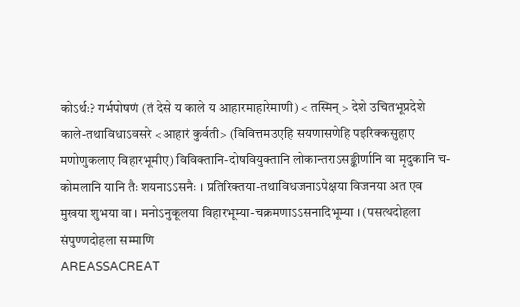कोऽर्थः? गर्भपोषणं (तं देसे य काले य आहारमाहारेमाणी) < तस्मिन् > देशे उचितभूप्रदेशे काले-तथाविधाऽवसरे <आहारं कुर्वती> (विवित्तमउएहि सयणासणेहि पइरिक्कसुहाए मणोणुकलाए विहारभूमीए) विविक्तानि-दोषवियुक्तानि लोकान्तराऽसङ्कीर्णानि वा मृदुकानि च-कोमलानि यानि तैः शयनाऽऽसनैः । प्रतिरिक्तया-तथाविधजनाऽपेक्षया विजनया अत एव मुखया शुभया वा । मनोऽनुकूलया विहारभूम्या-चक्रमणाऽऽसनादिभूम्या । (पसत्थदोहला संपुण्णदोहला सम्माणि
AREASSACREAT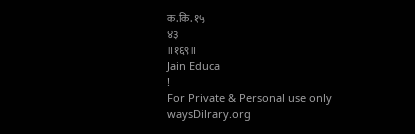क.कि. १५
४३
॥१६९॥
Jain Educa
!
For Private & Personal use only
waysDilrary.org